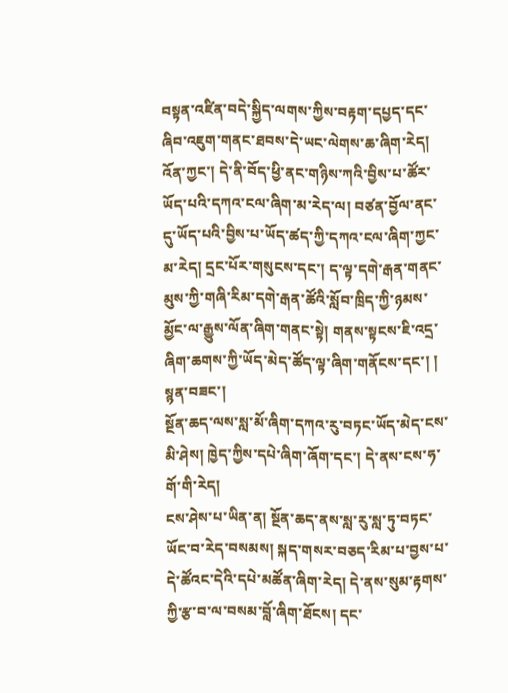བསྟན་འཛིན་བདེ་སྐྱིད་ལགས་ཀྱིས་བརྟག་དཔྱད་དང་ཞིབ་འཇུག་གནང་ཐབས་དེ་ཡང་ལེགས་ཆ་ཞིག་རེད། འོན་ཀྱང་། དེ་ནི་བོད་ཕྱི་ནང་གཉིས་ཀའི་བྱིས་པ་ཚོར་ཡོད་པའི་དཀའ་ངལ་ཞིག་མ་རེད་ལ། བཙན་བྱོལ་ནང་དུ་ཡོད་པའི་བྱིས་པ་ཡོད་ཚད་ཀྱི་དཀའ་ངལ་ཞིག་ཀྱང་མ་རེད། དྲང་པོར་གསུངས་དང་། ད་ལྟ་དགེ་རྒན་གནང་མུས་ཀྱི་གཞི་རིམ་དགེ་རྒན་ཚོའི་སློབ་ཁྲིད་ཀྱི་ཉམས་མྱོང་ལ་རྒྱུས་ལོན་ཞིག་གནང་སྟེ། གནས་སྟངས་ཇི་འདྲ་ཞིག་ཆགས་ཀྱི་ཡོད་མེད་ཚོད་ལྟ་ཞིག་གནོངས་དང་། །
སྙན་བཟང་།
སྔོན་ཆད་ལས་སླ་མོ་ཞིག་དཀའ་རུ་བཏང་ཡོད་མེད་ངས་མི་ཤེས། ཁྱེད་ཀྱིས་དཔེ་ཞིག་ཞོག་དང་། དེ་ནས་ངས་ཧ་གོ་གི་རེད།
ངས་ཤེས་པ་ཡིན་ན། སྔོན་ཆད་ནས་སླ་རུ་སླ་ཏུ་བཏང་ཡོང་བ་རེད་བསམས། སྐད་གསར་བཅད་རིམ་པ་བྱས་པ་དེ་ཚོའང་དེའི་དཔེ་མཚོན་ཞིག་རེད། དེ་ནས་སུམ་རྟགས་ཀྱི་རྩ་བ་ལ་བསམ་བློ་ཞིག་ཐོངས། དང་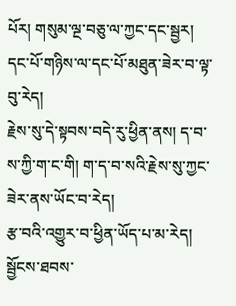པོར། གསུམ་ལྔ་བཅུ་ལ་ཀྱང་དང་སྦྱར། དང་པོ་གཉིས་ལ་དང་པོ་མཐུན་ཟེར་བ་ལྟ་བུ་རེད།
རྗེས་སུ་དེ་སྟབས་བདེ་རུ་ཕྱིན་ནས། ད་བ་ས་ཀྱི་ག་ང་གི། ག་ད་བ་སའི་རྗེས་སུ་ཀྱང་ཟེར་ནས་ཡོང་བ་རེད།
རྩ་བའི་འགྱུར་བ་ཕྱིན་ཡོད་པ་མ་རེད། སྦྱོངས་ཐབས་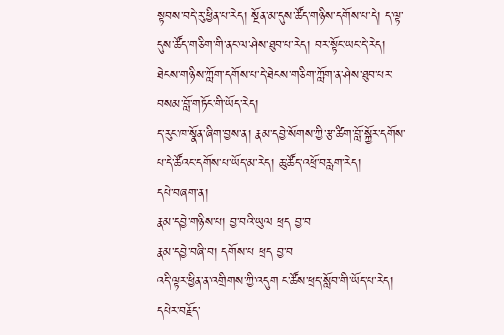སྟབས་བདེ་རུ་ཕྱིན་པ་རེད། སྔོན་མ་དུས་ཚོད་གཉིས་དགོས་པ་དེ། ད་ལྟ་དུས་ཚོད་གཅིག་གི་ནང་ལ་ཤེས་ཐུབ་པ་རེད། བར་སྟོང་ཡང་དེ་རེད། ཐེངས་གཉིས་ཀློག་དགོས་པ་དེ་ཐེངས་གཅིག་ཀློག་ན་ཤེས་ཐུབ་པར་བསམ་བློ་གཏོང་གི་ཡོད་རེད།
ད་རུང་ཁ་སྣོན་ཞིག་བྱས་ན། རྣམ་དབྱེ་སོགས་ཀྱི་རྩ་ཚིག་བློ་སྐྱོར་དགོས་པ་དེ་ཚོའང་དགོས་པ་ཡོད་མ་རེད། ཆུ་ཚོད་འཕྲོ་བརླག་རེད།
དཔེ་བཞག་ན།
རྣམ་དབྱེ་གཉིས་པ། བྱ་བའི་ཡུལ ཕྲད བྱ་བ
རྣམ་དབྱེ་བཞི་བ། དགོས་པ ཕྲད བྱ་བ
འདི་ལྟར་ཕྱིན་ན་འགྲིགས་ཀྱི་འདུག ང་ཚོས་ཕྲད་སློབ་གི་ཡོད་པ་རེད། དཔེར་བརྗོད་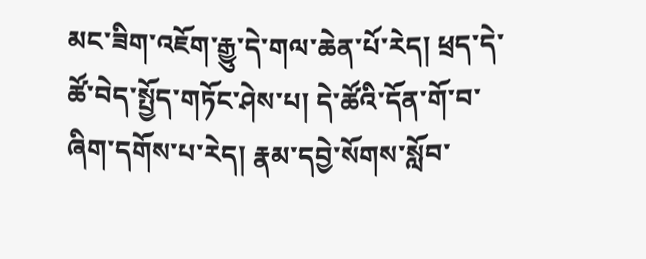མང་ཟིག་འཇོག་རྒྱུ་དེ་གལ་ཆེན་པོ་རེད། ཕྲད་དེ་ཚོ་བེད་སྤྱོད་གཏོང་ཤེས་པ། དེ་ཚོའི་དོན་གོ་བ་ཞིག་དགོས་པ་རེད། རྣམ་དབྱེ་སོགས་སློབ་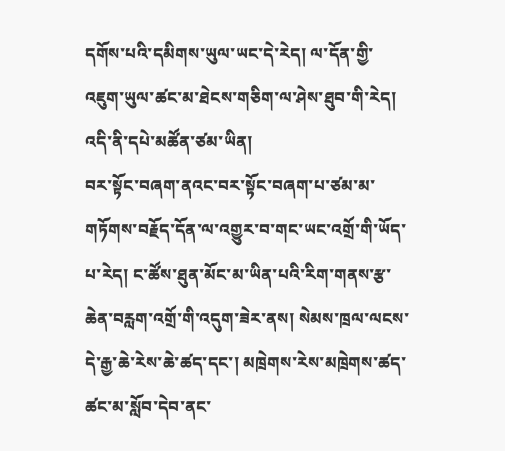དགོས་པའི་དམིགས་ཡུལ་ཡང་དེ་རེད། ལ་དོན་གྱི་འཇུག་ཡུལ་ཚང་མ་ཐེངས་གཅིག་ལ་ཤེས་ཐུབ་གི་རེད། འདི་ནི་དཔེ་མཚོན་ཙམ་ཡིན།
བར་སྟོང་བཞག་ནའང་བར་སྟོང་བཞག་པ་ཙམ་མ་གཏོགས་བརྗོད་དོན་ལ་འགྱུར་བ་གང་ཡང་འགྲོ་གི་ཡོད་པ་རེད། ང་ཚོས་ཐུན་མོང་མ་ཡིན་པའི་རིག་གནས་རྩ་ཆེན་བརླག་འགྲོ་གི་འདུག་ཟེར་ནས། སེམས་ཁྲལ་ལངས་དེ་རྒྱ་ཆེ་རེས་ཆེ་ཚད་དང་། མཁྲེགས་རེས་མཁྲེགས་ཚད་ཚང་མ་སློབ་དེབ་ནང་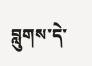བླུགས་དེ་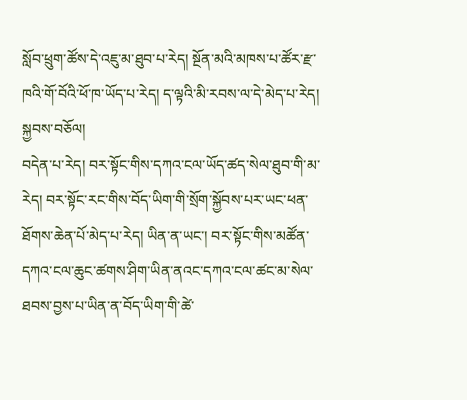སློབ་ཕྲུག་ཚོས་དེ་འཇུ་མ་ཐུབ་པ་རེད། སྔོན་མའི་མཁས་པ་ཚོར་རྫ་ཁའི་གོ་བོའི་ཕོ་ཁ་ཡོད་པ་རེད། ད་ལྟའི་མི་རབས་ལ་དེ་མེད་པ་རེད།
སྐྱབས་བཅོལ།
བདེན་པ་རེད། བར་སྟོང་གིས་དཀའ་ངལ་ཡོད་ཚད་སེལ་ཐུབ་གི་མ་རེད། བར་སྟོང་རང་གིས་བོད་ཡིག་གི་སྲོག་སྐྱོབས་པར་ཡང་ཕན་ཐོགས་ཆེན་པོ་མེད་པ་རེད། ཡིན་ན་ཡང་། བར་སྟོང་གིས་མཚོན་དཀའ་ངལ་ཆུང་ཚགས་ཤིག་ཡིན་ནའང་དཀའ་ངལ་ཚང་མ་སེལ་ཐབས་བྱས་པ་ཡིན་ན་བོད་ཡིག་གི་ཚེ་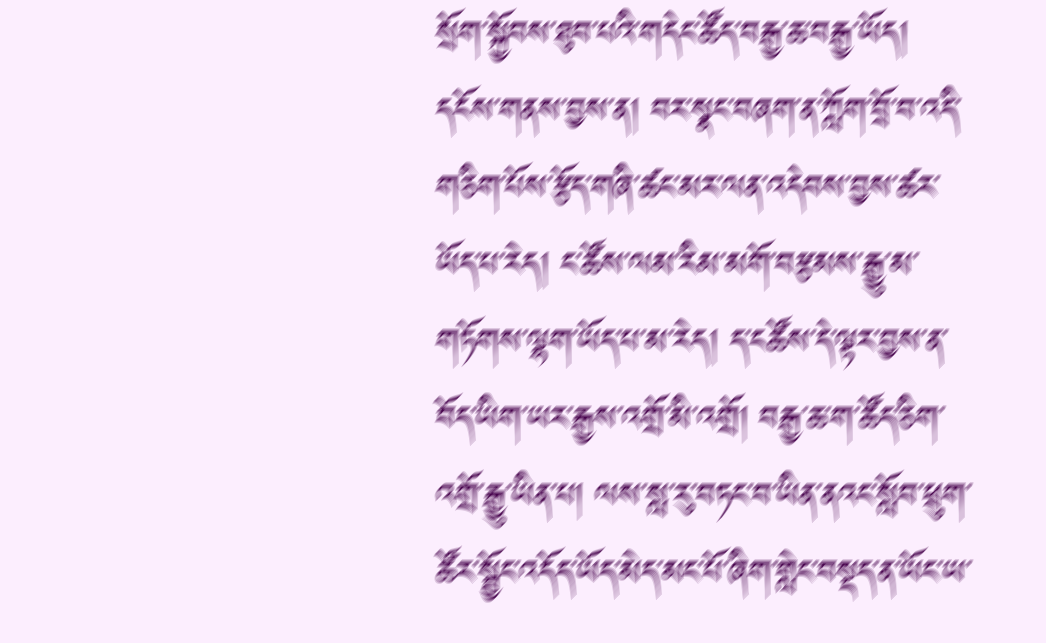སྲོག་སྐྱོབས་ཐུབ་པའི་གདེང་ཚོད་བརྒྱ་ཆ་བརྒྱ་ཡོད།
དངོས་གནས་བྱས་ན། བར་སྣང་བཞག་ན་ཀློག་བྲོ་བ་འདི་གཅིག་པོས་རྩོད་གཞི་ཚང་མར་ལན་འདེབས་བྱས་ཚར་ཡོད་པ་རེད། ང་ཚོས་ལམ་རིམ་མགོ་བརྩམས་རྒྱུ་མ་གཏོགས་ལྷག་ཡོད་པ་མ་རེད། ད་ངཚོས་དེ་ལྟར་བྱས་ན་བོད་ཡིག་ཡར་རྒྱས་འགྲོ་མི་འགྲོ། བརྒྱ་ཆ་ག་ཚོད་ཅིག་འགྲོ་རྒྱུ་ཡིན་པ། ལས་སླ་རུ་བཏང་བ་ཡིན་ནའང་སློབ་ཕྲུག་ཚོར་སྦྱོང་འདོད་ཡོད་མེད་མང་པོ་ཞིག་གླེང་བསྡད་ན་ཡོང་ཡ་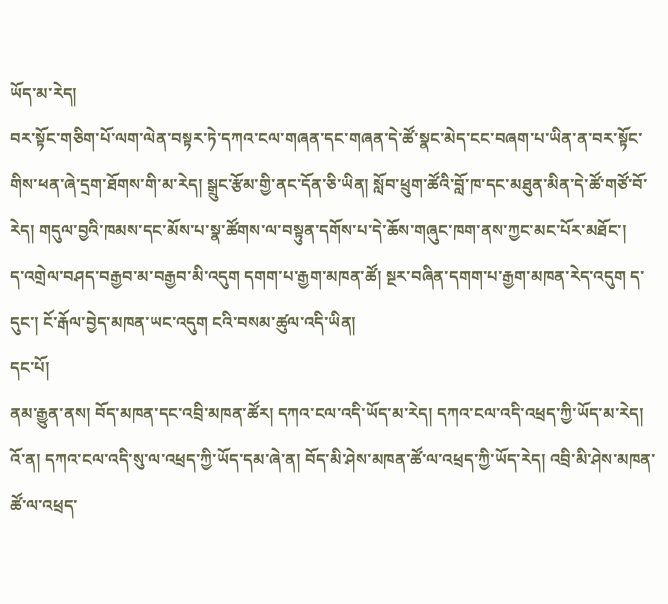ཡོད་མ་རེད།
བར་སྟོང་གཅིག་པོ་ལག་ལེན་བསྟར་ཏེ་དཀའ་ངལ་གཞན་དང་གཞན་དེ་ཚོ་སྣང་མེད་ངང་བཞག་པ་ཡིན་ན་བར་སྟོང་གིས་ཕན་ཞེ་དྲག་ཐོགས་གི་མ་རེད། སྒྲུང་རྩོམ་གྱི་ནང་དོན་ཅི་ཡིན། སློབ་ཕྲུག་ཚོའི་བློ་ཁ་དང་མཐུན་མིན་དེ་ཚོ་གཙོ་བོ་རེད། གདུལ་བྱའི་ཁམས་དང་མོས་པ་སྣ་ཚོགས་ལ་བསྟུན་དགོས་པ་དེ་ཆོས་གཞུང་ཁག་ནས་ཀྱང་མང་པོར་མཐོང་།
ད་འགྲེལ་བཤད་བརྒྱབ་མ་བརྒྱབ་མི་འདུག དགག་པ་རྒྱག་མཁན་ཚོ། སྔར་བཞིན་དགག་པ་རྒྱག་མཁན་རེད་འདུག ད་དུང་། ངོ་རྒོལ་བྱེད་མཁན་ཡང་འདུག ངའི་བསམ་ཚུལ་འདི་ཡིན།
དང་པོ།
ནམ་རྒྱུན་ནས། བོད་མཁན་དང་འབྲི་མཁན་ཚོར། དཀའ་ངལ་འདི་ཡོད་མ་རེད། དཀའ་ངལ་འདི་འཕྲད་ཀྱི་ཡོད་མ་རེད།
འོ་ན། དཀའ་ངལ་འདི་སུ་ལ་འཕྲད་ཀྱི་ཡོད་དམ་ཞེ་ན། བོད་མི་ཤེས་མཁན་ཚོ་ལ་འཕྲད་ཀྱི་ཡོད་རེད། འབྲི་མི་ཤེས་མཁན་ཚོ་ལ་འཕྲད་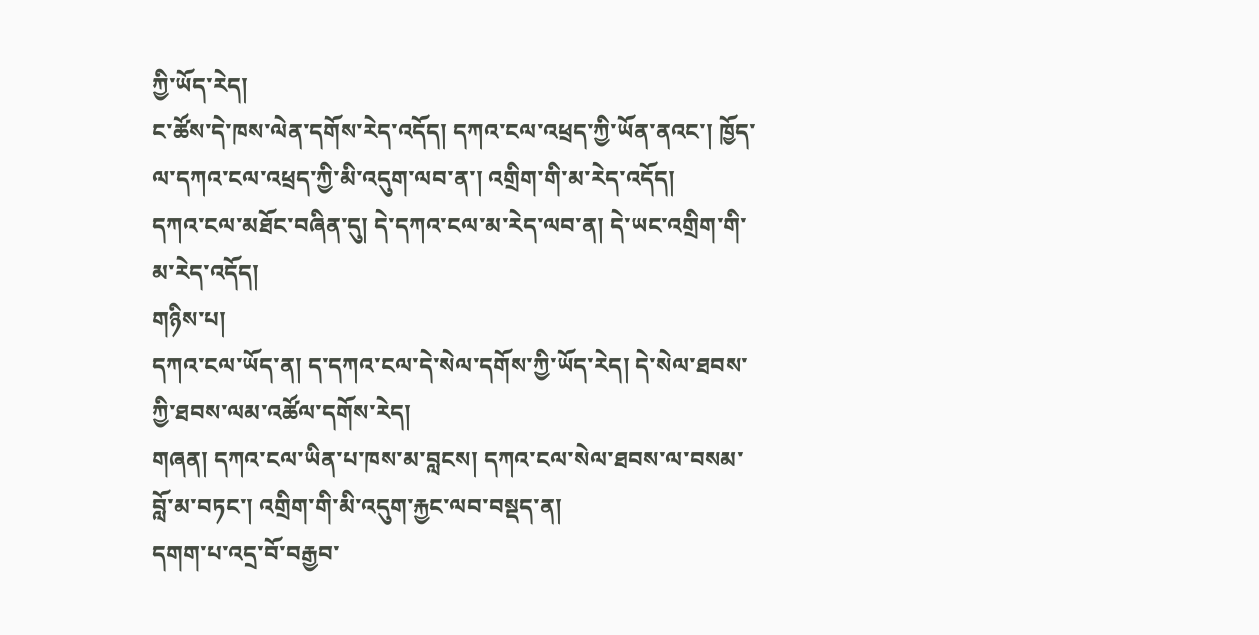ཀྱི་ཡོད་རེད།
ང་ཚོས་དེ་ཁས་ལེན་དགོས་རེད་འདོད། དཀའ་ངལ་འཕྲད་ཀྱི་ཡོན་ནའང་། ཁྱོད་ལ་དཀའ་ངལ་འཕྲད་ཀྱི་མི་འདུག་ལབ་ན་། འགྲིག་གི་མ་རེད་འདོད།
དཀའ་ངལ་མཐོང་བཞིན་དུ། དེ་དཀའ་ངལ་མ་རེད་ལབ་ན། དེ་ཡང་འགྲིག་གི་མ་རེད་འདོད།
གཉིས་པ།
དཀའ་ངལ་ཡོད་ན། ད་དཀའ་ངལ་དེ་སེལ་དགོས་ཀྱི་ཡོད་རེད། དེ་སེལ་ཐབས་ཀྱི་ཐབས་ལམ་འཚོལ་དགོས་རེད།
གཞན། དཀའ་ངལ་ཡིན་པ་ཁས་མ་བླངས། དཀའ་ངལ་སེལ་ཐབས་ལ་བསམ་བློ་མ་བཏང་། འགྲིག་གི་མི་འདུག་རྐྱང་ལབ་བསྡད་ན།
དགག་པ་འདྲ་བོ་བརྒྱབ་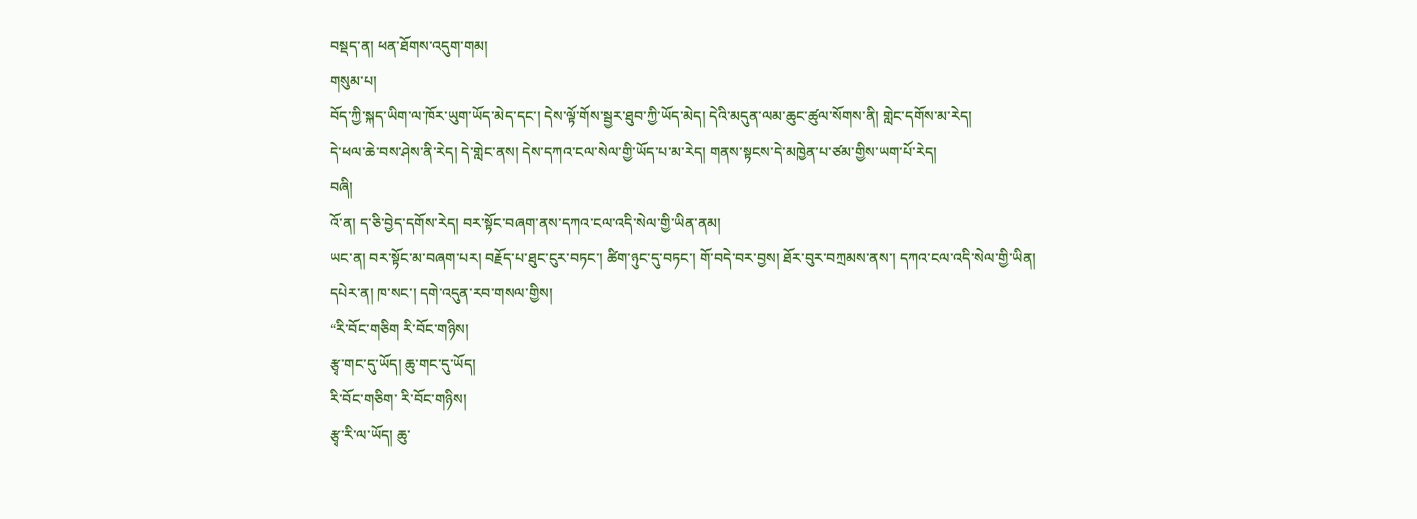བསྡད་ན། ཕན་ཐོགས་འདུག་གམ།
གསུམ་པ།
བོད་ཀྱི་སྐད་ཡིག་ལ་ཁོར་ཡུག་ཡོད་མེད་དང་། དེས་ལྟོ་གོས་སྦྱར་ཐུབ་ཀྱི་ཡོད་མེད། དེའི་མདུན་ལམ་ཆུང་ཚུལ་སོགས་ནི། གླེང་དགོས་མ་རེད།
དེ་ཕལ་ཆེ་བས་ཤེས་ནི་རེད། དེ་གླེང་ནས། དེས་དཀའ་ངལ་སེལ་གྱི་ཡོད་པ་མ་རེད། གནས་སྟངས་དེ་མཁྱེན་པ་ཙམ་གྱིས་ཡག་པོ་རེད།
བཞི།
འོ་ན། ད་ཅི་བྱེད་དགོས་རེད། བར་སྟོང་བཞག་ནས་དཀའ་ངལ་འདི་སེལ་གྱི་ཡིན་ནམ།
ཡང་ན། བར་སྟོང་མ་བཞག་པར། བརྗོད་པ་ཐུང་ངུར་བཏང་། ཚིག་ཉུང་དུ་བཏང་། གོ་བདེ་བར་བྱས། ཐོར་བུར་བཀྲམས་ནས་། དཀའ་ངལ་འདི་སེལ་གྱི་ཡིན།
དཔེར་ན། ཁ་སང་། དགེ་འདུན་རབ་གསལ་གྱིས།
“རི་བོང་གཅིག རི་བོང་གཉིས།
རྩྭ་གང་དུ་ཡོད། ཆུ་གང་དུ་ཡོད།
རི་བོང་གཅིག་ རི་བོང་གཉིས།
རྩྭ་རི་ལ་ཡོད། ཆུ་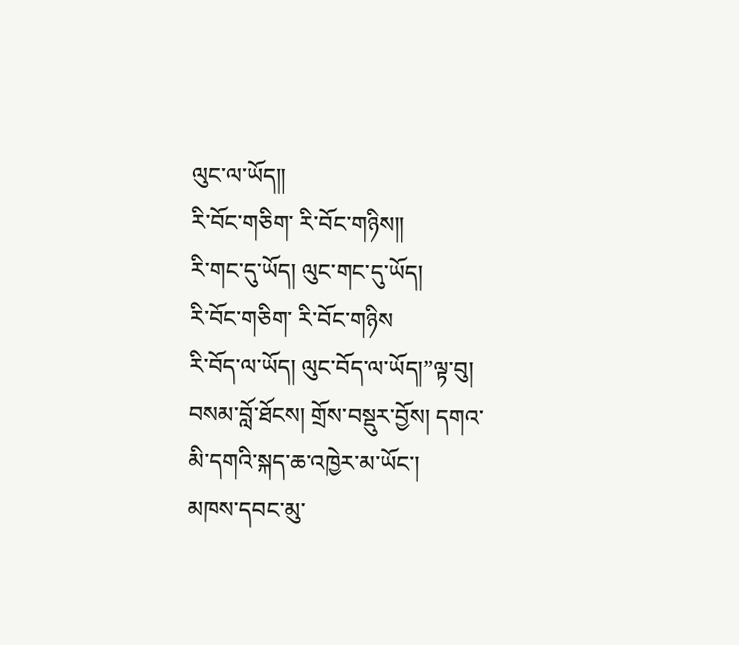ལུང་ལ་ཡོད༎
རི་བོང་གཅིག་ རི་བོང་གཉིས༎
རི་གང་དུ་ཡོད། ལུང་གང་དུ་ཡོད།
རི་བོང་གཅིག་ རི་བོང་གཉིས
རི་བོད་ལ་ཡོད། ལུང་བོད་ལ་ཡོད།”ལྟ་བུ།
བསམ་བློ་ཐོངས། གྲོས་བསྡུར་བྱོས། དགའ་མི་དགའི་སྐད་ཆ་འཁྱེར་མ་ཡོང་།
མཁས་དབང་མུ་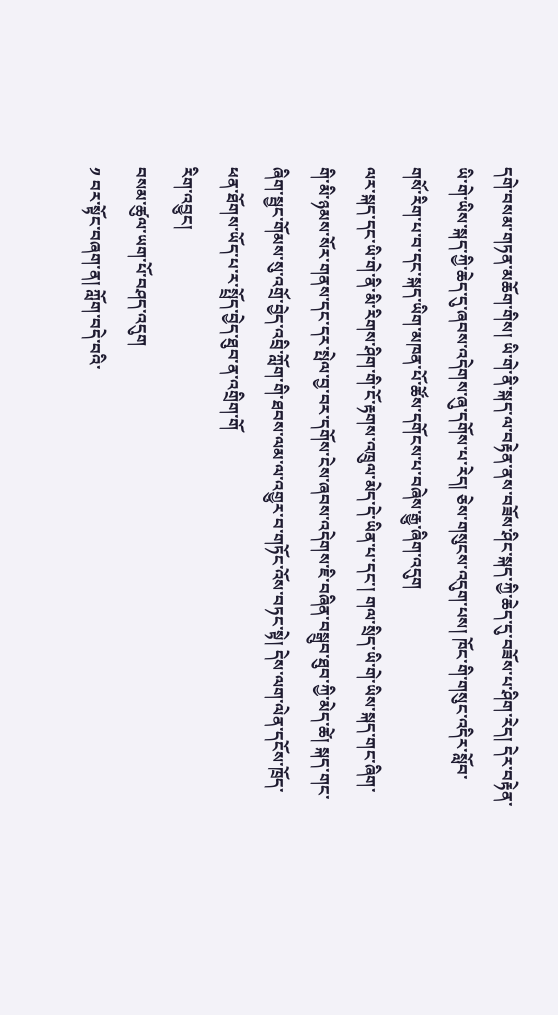དགེ་བསམ་གཏན་མཆོག་གིས། ཡི་གེ་ནི་སྐད་ལ་བརྟེན་ནས་བཟོས་ཤིང་སྐད་ཀྱི་ཆེད་དུ་བཟོས་པ་ཤིག་རེད། དེར་བརྟེན་ཡི་གེ་ཡིས་སྐད་ཀྱི་ཆེད་དུ་ཞབས་འདེགས་ཞུ་དགོས་པ་རེད། ཅེས་གསུངས་འདུག་པས། ཁོང་གི་གསུང་འདིར་སློབ་གསོ་རིག་པ་བ་དང་སྐད་ཡིག་མཁན་པོ་ཚོས་དགོངས་པ་བཞེས་རྒྱུ་ཞིག་འདུག
ལར་སྐད་དང་ཡི་གེ་ནི་མི་རིགས་ཤིག་གི་ངོ་རྟགས་འཁྲུལ་མེད་དེ་ཡིན་པ་དང་། གལ་སྲིད་ཡི་གེ་ཡིས་སྐད་གང་ཞིག་གི་མི་ཉམས་སོར་གནས་དང་དར་སྤེལ་བྱ་བར་དགོས་ངེས་ཞབས་འདེགས་ཇི་བཞིན་བསྒྲུབ་ཐུབ་ཀྱི་མེད་ཚེ། སྐད་གང་ཞིག་སྦྱང་གོམས་སུ་འགྲོ་བྱེད་འབྲི་ཀློག་གི་ཐབས་ལམ་ལ་འགྱུར་བ་གཏོང་འོས་བཏང་སྟེ། དེས་ལག་ལེན་དངོས་ཁྲོད་ཕན་ཐོགས་ཡོད་པ་ར་སྤྲོད་བྱེད་ཐུབ་ན་འགྲིག་གོ
རིག་འབྱུང།
བསམ་ཚུལ་ཡག་པོ་བཤད་འདུག
༡ བར་སྟོང་བཞག་ན། ཀློག་བདེ་བའི་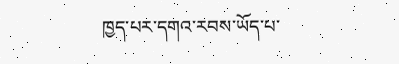ཁྱད་པར་དགའ་རབས་ཡོད་པ་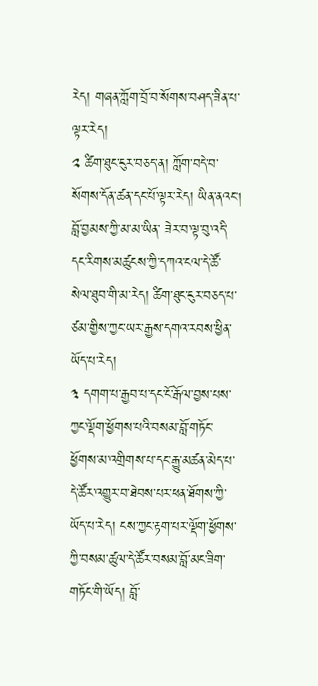རེད། གཞན་ཀློག་བྲོ་བ་སོགས་བཤད་ཟིན་པ་ལྟར་རེད།
༢ ཚིག་ཐུང་ངུར་བཅད་ན། ཀློག་བདེ་བ་སོགས་དོན་ཚན་དང་པོ་ལྟར་རེད། ཡིན་ནའང། བློ་བྱམས་ཀྱི་མ་མ་ཡིན་ ཟེར་བ་ལྟ་བུ་འདི་དང་རིགས་མཚུངས་ཀྱི་དཀའ་ངལ་དེ་ཚོ་སེལ་ཐུབ་གི་མ་རེད། ཚིག་ཐུང་ངུར་བཅད་པ་ཙམ་གྱིས་ཀྱང་ཡར་རྒྱས་དགའ་རབས་ཕྱིན་ཡོད་པ་རེད།
༣ དགག་པ་རྒྱབ་པ་དང་ངོ་རྒོལ་བྱས་པས་ཀྱང་ལྡོག་ཕྱོགས་པའི་བསམ་བློ་གཏོང་ཕྱོགས་མ་འགྲིགས་པ་དང་རྒྱུ་མཚན་མེད་པ་དེ་ཚོར་འགྱུར་བ་ཐེབས་པར་ཕན་ཐོགས་ཀྱི་ཡོད་པ་རེད། ངས་ཀྱང་རྟག་པར་ལྡོག་ཕྱོགས་ཀྱི་བསམ་ཚུལ་དེ་ཚོར་བསམ་བློ་མང་ཟིག་གཏོང་གི་ཡོད། བློ་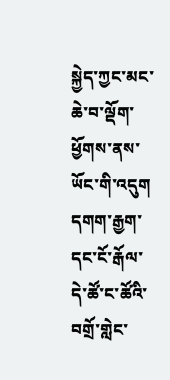སྐྱེད་ཀྱང་མང་ཆེ་བ་ལྡོག་ཕྱོགས་ནས་ཡོང་གི་འདུག
དགག་རྒྱག་དང་ངོ་རྒོལ་དེ་ཚོ་ང་ཚོའི་བགྲོ་གླེང་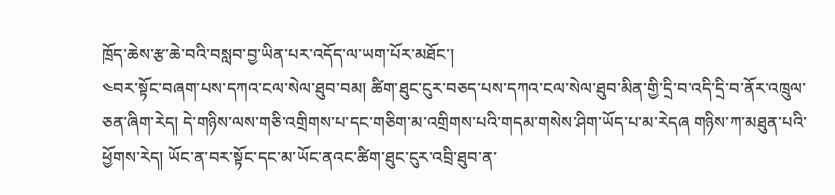ཁྲོད་ཆེས་རྩ་ཆེ་བའི་བསླབ་བྱ་ཡིན་པར་འདོད་ལ་ཡག་པོར་མཐོང་།
༤བར་སྟོང་བཞག་པས་དཀའ་ངལ་སེལ་ཐུབ་བམ། ཚིག་ཐུང་ངུར་བཅད་པས་དཀའ་ངལ་སེལ་ཐུབ་མིན་གྱི་དྲི་བ་འདི་དྲི་བ་ནོར་འཁྲུལ་ཅན་ཞིག་རེད། དེ་གཉིས་ལས་གཅི་འགྲིགས་པ་དང་གཅིག་མ་འགྲིགས་པའི་གདམ་གསེས་ཤིག་ཡོད་པ་མ་རེདཞ གཉིས་ཀ་མཐུན་པའི་ཕྱོགས་རེད། ཡོང་ན་བར་སྟོང་དང་མ་ཡོང་ནའང་ཚིག་ཐུང་ངུར་འབྲི་ཐུབ་ན་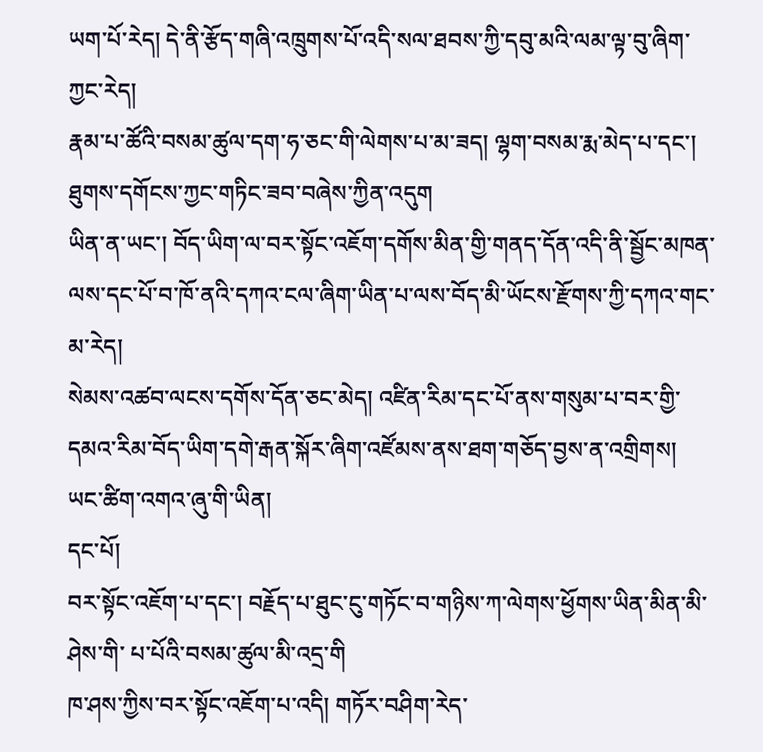ཡག་པོ་རེད། དེ་ནི་རྩོད་གཞི་འཁྲུགས་པོ་འདི་སལ་ཐབས་ཀྱི་དབུ་མའི་ལམ་ལྟ་བུ་ཞིག་ཀྱང་རེད།
རྣམ་པ་ཚོའི་བསམ་ཚུལ་དག་ཧ་ཅང་གི་ལེགས་པ་མ་ཟད། ལྷག་བསམ་རྨ་མེད་པ་དང་། ཐུགས་དགོངས་ཀྱང་གཏིང་ཟབ་བཞེས་ཀྱིན་འདུག
ཡིན་ན་ཡང་། བོད་ཡིག་ལ་བར་སྟོང་འཇོག་དགོས་མིན་གྱི་གནད་དོན་འདི་ནི་སྦྱོང་མཁན་ལས་དང་པོ་བ་ཁོ་ནའི་དཀའ་ངལ་ཞིག་ཡིན་པ་ལས་བོད་མི་ཡོངས་རྫོགས་ཀྱི་དཀའ་གང་མ་རེད།
སེམས་འཚབ་ལངས་དགོས་དོན་ཅང་མེད། འཛིན་རིམ་དང་པོ་ནས་གསུམ་པ་བར་གྱི་དམའ་རིམ་བོད་ཡིག་དགེ་རྒན་སྐོར་ཞིག་འཛོམས་ནས་ཐག་གཅོད་བྱས་ན་འགྲིགས།
ཡང་ཚིག་འགའ་ཞུ་གི་ཡིན།
དང་པོ།
བར་སྟོང་འཇོག་པ་དང་། བརྗོད་པ་ཐུང་ངུ་གཏོང་བ་གཉིས་ཀ་ལེགས་ཕྱོགས་ཡིན་མིན་མི་ཤེས་གི་ པ་པོའི་བསམ་ཚུལ་མི་འདྲ་གི
ཁ་ཤས་ཀྱིས་བར་སྟོང་འཇོག་པ་འདི། གཏོར་བཤིག་རེད་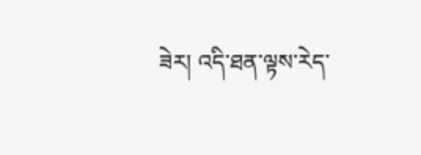ཟེར། འདི་ཐན་ལྟས་རེད་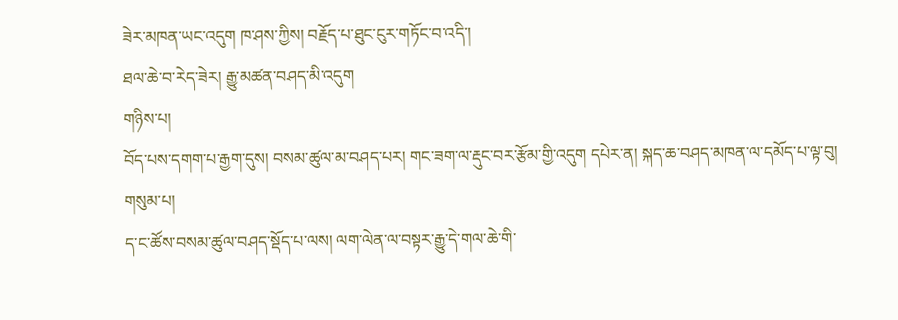ཟེར་མཁན་ཡང་འདུག ཁ་ཤས་ཀྱིས། བརྗོད་པ་ཐུང་ངུར་གཏོང་བ་འདི་།
ཐལ་ཆེ་བ་རེད་ཟེར། རྒྱུ་མཚན་བཤད་མི་འདུག
གཉིས་པ།
བོད་པས་དགག་པ་རྒྱག་དུས། བསམ་ཚུལ་མ་བཤད་པར། གང་ཟག་ལ་རྡུང་བར་རྩོམ་གྱི་འདུག དཔེར་ན། སྐད་ཆ་བཤད་མཁན་ལ་དམོད་པ་ལྟ་བུ།
གསུམ་པ།
ད་ང་ཚོས་བསམ་ཚུལ་བཤད་སྡོད་པ་ལས། ལག་ལེན་ལ་བསྟར་རྒྱུ་དེ་གལ་ཆེ་གི་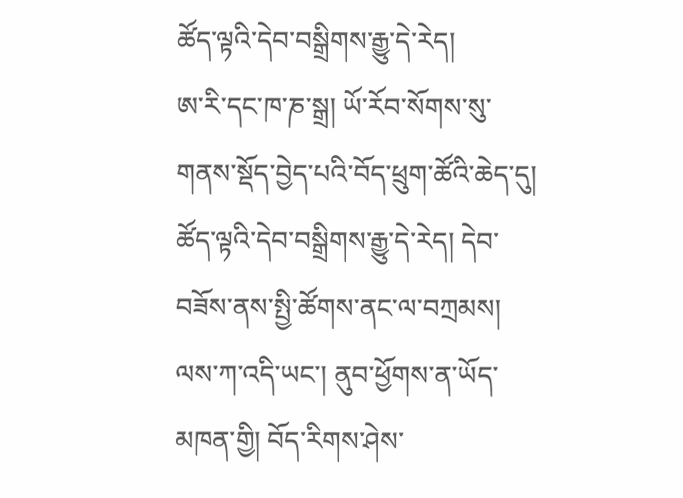ཚོད་ལྟའི་དེབ་བསྒྲིགས་རྒྱུ་དེ་རེད།
ཨ་རི་དང་ཁ་ཎ་སྒྲ། ཡོ་རོབ་སོགས་སུ་གནས་སྡོད་བྱེད་པའི་བོད་ཕྲུག་ཚོའི་ཆེད་དུ། ཚོད་ལྟའི་དེབ་བསྒྲིགས་རྒྱུ་དེ་རེད། དེབ་བཟོས་ནས་སྤྱི་ཚོགས་ནང་ལ་བཀྲམས།
ལས་ཀ་འདི་ཡང་། ནུབ་ཕྱོགས་ན་ཡོད་མཁན་གྱི། བོད་རིགས་ཤེས་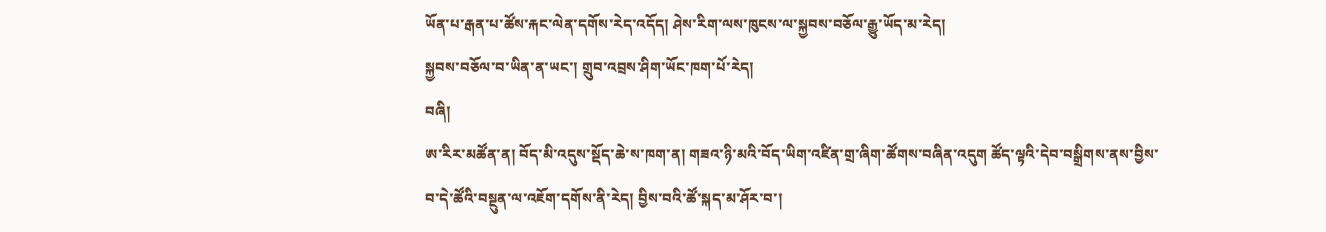ཡོན་པ་རྒན་པ་ཚོས་རྐང་ལེན་དགོས་རེད་འདོད། ཤེས་རིག་ལས་ཁུངས་ལ་སྐྱབས་བཅོལ་རྒྱུ་ཡོད་མ་རེད།
སྐྱབས་བཅོལ་བ་ཡིན་ན་ཡང་། གྲུབ་འབྲས་ཤིག་ཡོང་ཁག་པོ་རེད།
བཞི།
ཨ་རིར་མཚོན་ན། བོད་མི་འདུས་སྡོད་ཆེ་ས་ཁག་ན། གཟའ་ཉི་མའི་བོད་ཡིག་འཛིན་གྲ་ཞིག་ཚོགས་བཞིན་འདུག ཚོད་ལྟའི་དེབ་བསྒྲིགས་ནས་བྱིས་བ་དེ་ཚོའི་བསྔུན་ལ་འཇོག་དགོས་ནི་རེད། བྱིས་བའི་ཚོ་སྐད་མ་ཤོར་བ་།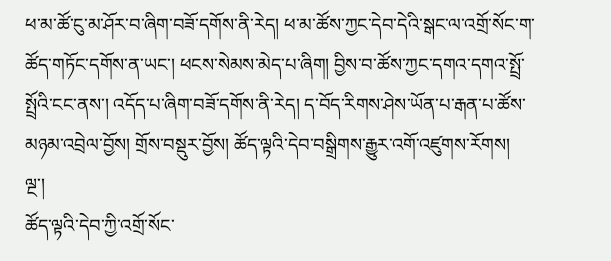ཕ་མ་ཚོ་ངུ་མ་ཤོར་བ་ཞིག་བཟོ་དགོས་ནི་རེད། ཕ་མ་ཚོས་ཀྱང་དེབ་དེའི་སྒང་ལ་འགྲོ་སོང་ག་ཚོད་གཏོང་དགོས་ན་ཡང་། ཕངས་སེམས་མེད་པ་ཞིག། བྱིས་བ་ཚོས་ཀྱང་དགའ་དགའ་སྤྲོ་སྤྲོའི་ངང་ནས་། འདོད་པ་ཞིག་བཟོ་དགོས་ནི་རེད། ད་བོད་རིགས་ཤེས་ཡོན་པ་རྒན་པ་ཚོས་མཉམ་འབྲེལ་བྱོས། གྲོས་བསྡུར་བྱོས། ཚོད་ལྟའི་དེབ་བསྒྲིགས་རྒྱུར་འགོ་འཛུགས་རོགས།
ལྔ་།
ཚོད་ལྟའི་དེབ་ཀྱི་འགྲོ་སོང་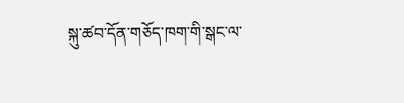སྐུ་ཚབ་དོན་གཅོད་ཁག་གི་སྒང་ལ་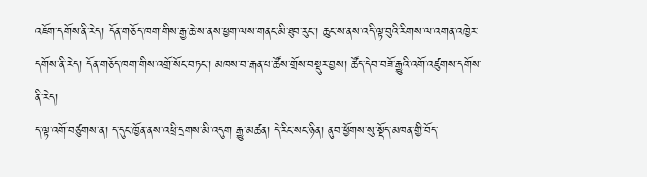འཇོག་དགོས་ནི་རེད། དོན་གཅོད་ཁག་གིས་རྒྱ་ཆེ་ས་ནས་ཕྱག་ལས་གནང་མི་ཐུབ་རུང་། ཆུང་ས་ནས་འདི་ལྟ་བུའི་རིགས་ལ་འགན་འཁྱེར་དགོས་ནི་རེད། དོན་གཅོད་ཁག་གིས་འགྲོ་སོང་བཏང་། མཁས་བ་རྒན་པ་ཚོས་གྲོས་བསྡུར་བྱས། ཚོད་དེབ་བཟོ་རྒྱུའི་འགོ་འཛུགས་དགོས་ནི་རེད།
ད་ལྟ་འགོ་བཙུགས་ན། ད་དུང་ཁྱོན་ནས་འཕྲི་དྲགས་མི་འདུག རྒྱུ་མཚན། དེ་རིང་སང་ཉིན། ནུབ་ཕྱོགས་སུ་སྡོད་མཁན་གྱི་བོད་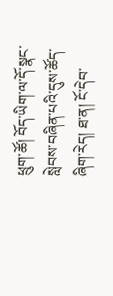ཕྲུག་ཚོ། བོད་ཡིག་ལ་དོ་སྣང་སླེབས་བཞིན་པའི་དུས་ཚོད་ཞིག་རེད། ཐ་ན། ངོ་དེབ་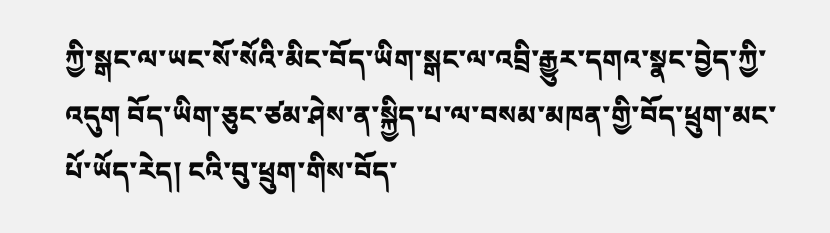ཀྱི་སྒང་ལ་ཡང་སོ་སོའི་མིང་བོད་ཡིག་སྒང་ལ་འབྲི་རྒྱུར་དགའ་སྣང་བྱེད་ཀྱི་འདུག བོད་ཡིག་ཅུང་ཙམ་ཤེས་ན་སྐྱིད་པ་ལ་བསམ་མཁན་གྱི་བོད་ཕྲུག་མང་པོ་ཡོད་རེད། ངའི་བུ་ཕྲུག་གིས་བོད་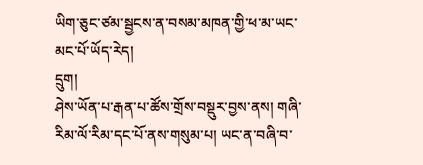ཡིག་ཅུང་ཙམ་སྦྱངས་ན་བསམ་མཁན་གྱི་ཕ་མ་ཡང་མང་པོ་ཡོད་རེད།
དྲུག།
ཤེས་ཡོན་པ་རྒན་པ་ཚོས་གྲོས་བསྡུར་བྱས་ནས། གཞི་རིམ་ལོ་རིམ་དང་པོ་ནས་གསུམ་པ། ཡང་ན་བཞི་བ་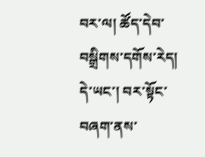བར་ལ། ཚོད་དེབ་བསྒྲིགས་དགོས་རེད།
དེ་ཡང་། བར་སྟོང་བཞག་ནས་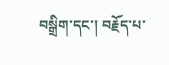བསྒྲིག་དང་། བརྗོད་པ་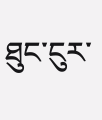ཐུང་ངུར་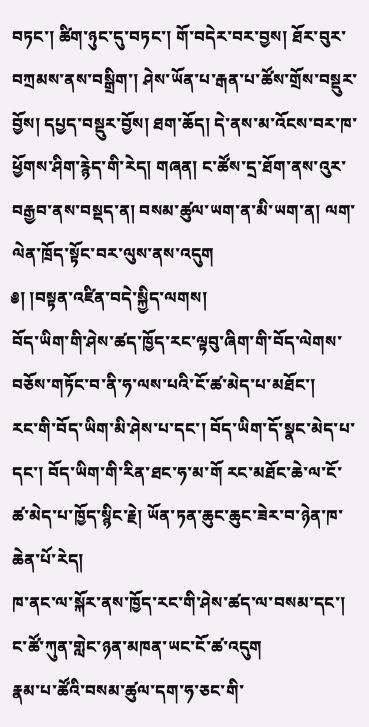བཏང་། ཚིག་ཉུང་དུ་བཏང་། གོ་བདེར་བར་བྱས། ཐོར་བུར་བཀྲམས་ནས་བསྒྲིག་། ཤེས་ཡོན་པ་རྒན་པ་ཚོས་གྲོས་བསྡུར་བྱོས། དཔྱད་བསྡུར་བྱོས། ཐག་ཆོད། དེ་ནས་མ་འོངས་བར་ཁ་ཕྱོགས་ཤིག་རྙེད་གི་རེད། གཞན། ང་ཚོས་དྲ་ཐོག་ནས་འུར་བརྒྱབ་ནས་བསྡད་ན། བསམ་ཚུལ་ཡག་ན་མི་ཡག་ན། ལག་ལེན་ཁྲོད་སྟོང་བར་ལུས་ནས་འདུག
༅། །བསྟན་འཛིན་བདེ་སྐྱིད་ལགས།
བོད་ཡིག་གི་ཤེས་ཚད་ཁྱོད་རང་ལྟབུ་ཞིག་གི་བོད་ལེགས་བཅོས་གཏོང་བ་ནི་ཧ་ལས་པའི་ངོ་ཚ་མེད་པ་མཐོང་།
རང་གི་བོད་ཡིག་མི་ཤེས་པ་དང་། བོད་ཡིག་དོ་སྣང་མེད་པ་དང་། བོད་ཡིག་གི་རིན་ཐང་ཧ་མ་གོ རང་མཐོང་ཆེ་ལ་ངོ་ཚ་མེད་པ་ཁྱོད་སྙིང་རྗེ། ཡོན་ཏན་ཆུང་ཆུང་ཟེར་བ་ཉེན་ཁ་ཆེན་པོ་རེད།
ཁ་ནང་ལ་སྐོར་ནས་ཁྱོད་རང་གི་ཤེས་ཚད་ལ་བསམ་དང་། ང་ཚོ་ཀུན་གླེང་ཉན་མཁན་ཡང་ངོ་ཚ་འདུག
རྣམ་པ་ཚོའི་བསམ་ཚུལ་དག་ཧ་ཅང་གི་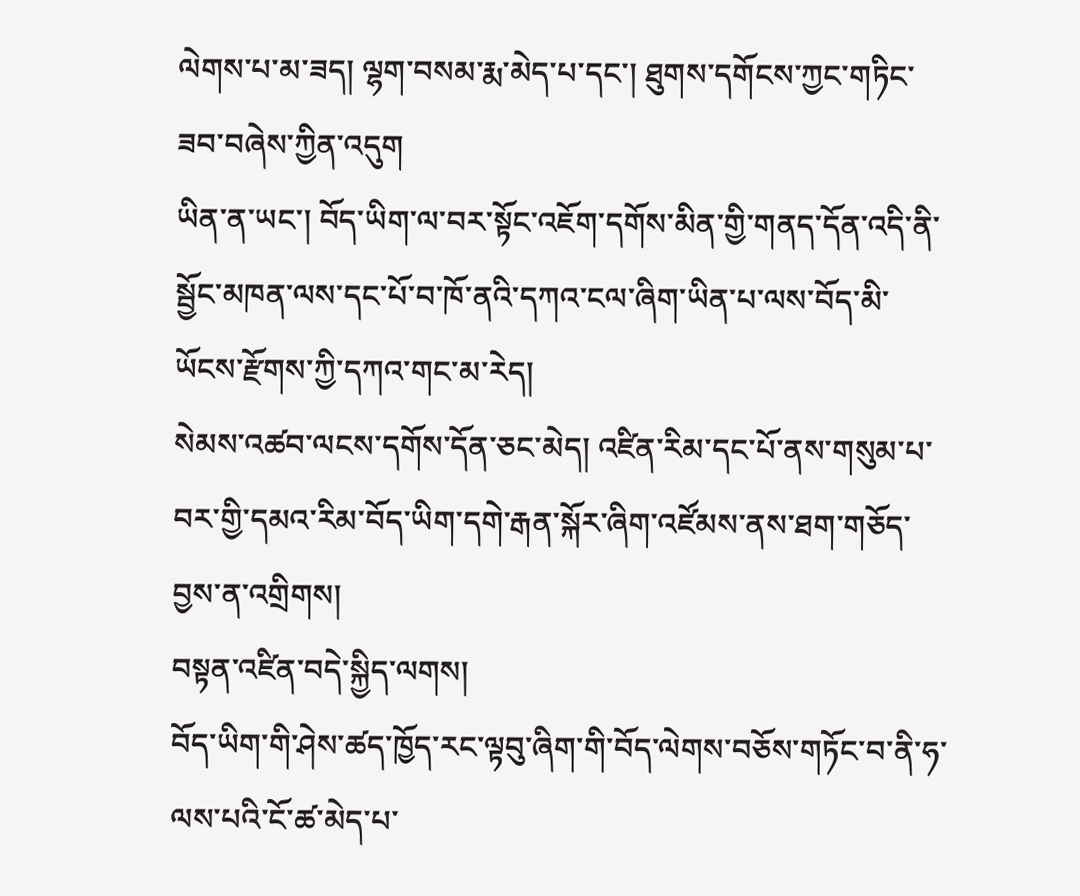ལེགས་པ་མ་ཟད། ལྷག་བསམ་རྨ་མེད་པ་དང་། ཐུགས་དགོངས་ཀྱང་གཏིང་ཟབ་བཞེས་ཀྱིན་འདུག
ཡིན་ན་ཡང་། བོད་ཡིག་ལ་བར་སྟོང་འཇོག་དགོས་མིན་གྱི་གནད་དོན་འདི་ནི་སྦྱོང་མཁན་ལས་དང་པོ་བ་ཁོ་ནའི་དཀའ་ངལ་ཞིག་ཡིན་པ་ལས་བོད་མི་ཡོངས་རྫོགས་ཀྱི་དཀའ་གང་མ་རེད།
སེམས་འཚབ་ལངས་དགོས་དོན་ཅང་མེད། འཛིན་རིམ་དང་པོ་ནས་གསུམ་པ་བར་གྱི་དམའ་རིམ་བོད་ཡིག་དགེ་རྒན་སྐོར་ཞིག་འཛོམས་ནས་ཐག་གཅོད་བྱས་ན་འགྲིགས།
བསྟན་འཛིན་བདེ་སྐྱིད་ལགས།
བོད་ཡིག་གི་ཤེས་ཚད་ཁྱོད་རང་ལྟབུ་ཞིག་གི་བོད་ལེགས་བཅོས་གཏོང་བ་ནི་ཧ་ལས་པའི་ངོ་ཚ་མེད་པ་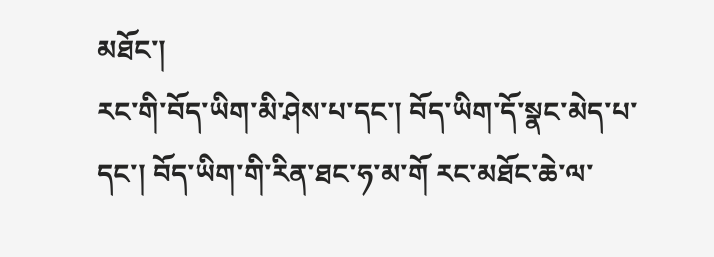མཐོང་།
རང་གི་བོད་ཡིག་མི་ཤེས་པ་དང་། བོད་ཡིག་དོ་སྣང་མེད་པ་དང་། བོད་ཡིག་གི་རིན་ཐང་ཧ་མ་གོ རང་མཐོང་ཆེ་ལ་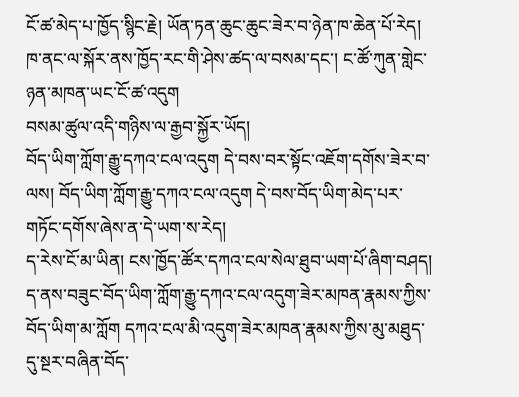ངོ་ཚ་མེད་པ་ཁྱོད་སྙིང་རྗེ། ཡོན་ཏན་ཆུང་ཆུང་ཟེར་བ་ཉེན་ཁ་ཆེན་པོ་རེད།
ཁ་ནང་ལ་སྐོར་ནས་ཁྱོད་རང་གི་ཤེས་ཚད་ལ་བསམ་དང་། ང་ཚོ་ཀུན་གླེང་ཉན་མཁན་ཡང་ངོ་ཚ་འདུག
བསམ་ཚུལ་འདི་གཉིས་ལ་རྒྱབ་སྐྱོར་ཡོད།
བོད་ཡིག་ཀློག་རྒྱུ་དཀའ་ངལ་འདུག དེ་བས་བར་སྟོང་འཇོག་དགོས་ཟེར་བ་ལས། བོད་ཡིག་ཀློག་རྒྱུ་དཀའ་ངལ་འདུག དེ་བས་བོད་ཡིག་མེད་པར་གཏོང་དགོས་ཞེས་ན་དེ་ཡག་ས་རེད།
ད་རེས་ངོ་མ་ཡིན། ངས་ཁྱོད་ཚོར་དཀའ་ངལ་སེལ་ཐུབ་ཡག་པོ་ཞིག་བཤད། ད་ནས་བཟུང་བོད་ཡིག་ཀློག་རྒྱུ་དཀའ་ངལ་འདུག་ཟེར་མཁན་རྣམས་ཀྱིས་བོད་ཡིག་མ་ཀློག དཀའ་ངལ་མི་འདུག་ཟེར་མཁན་རྣམས་ཀྱིས་མུ་མཐུད་དུ་སྔར་བཞིན་བོད་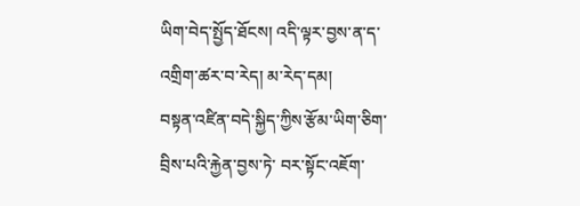ཡིག་བེད་སྤྱོད་ཐོངས། འདི་ལྟར་བྱས་ན་ད་འགྲིག་ཚར་བ་རེད། མ་རེད་དམ།
བསྟན་འཛིན་བདེ་སྐྱིད་ཀྱིས་རྩོམ་ཡིག་ཅིག་བྲིས་པའི་རྐྱེན་བྱས་ཏེ་ བར་སྟོང་འཇོག་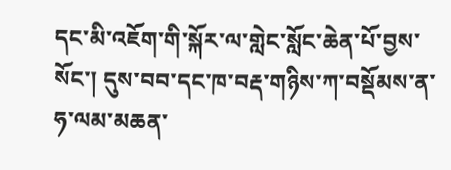དང་མི་འཇོག་གི་སྐོར་ལ་གླེང་སློང་ཆེན་པོ་བྱས་སོང་། དུས་བབ་དང་ཁ་བརྡ་གཉིས་ཀ་བསྡོམས་ན་ ཧ་ལམ་མཆན་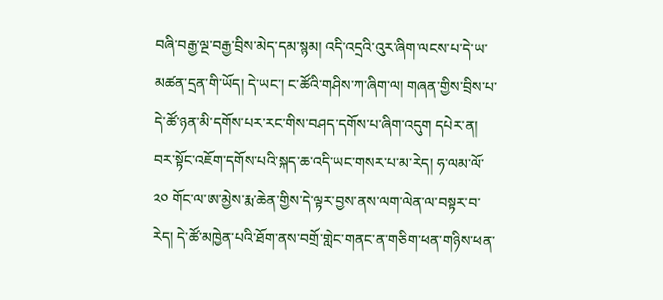བཞི་བརྒྱ་ལྔ་བརྒྱ་བྲིས་མེད་དམ་སྙམ། འདི་འདྲའི་འུར་ཞིག་ལངས་པ་དེ་ཡ་མཚན་དྲན་གི་ཡོད། དེ་ཡང་། ང་ཚོའི་གཤིས་ཀ་ཞིག་ལ། གཞན་གྱིས་བྲིས་པ་དེ་ཚོ་ཉན་མི་དགོས་པར་རང་གིས་བཤད་དགོས་པ་ཞིག་འདུག དཔེར་ན། བར་སྟོང་འཇོག་དགོས་པའི་སྐད་ཆ་འདི་ཡང་གསར་པ་མ་རེད། ཧ་ལམ་ལོ་ ༢༠ གོང་ལ་ཨ་མྱེས་རྨ་ཆེན་གྱིས་དེ་ལྟར་བྱས་ནས་ལག་ལེན་ལ་བསྟར་བ་རེད། དེ་ཚོ་མཁྱེན་པའི་ཐོག་ནས་བགྲོ་གླེང་གནང་ན་གཅིག་ཕན་གཉིས་ཕན་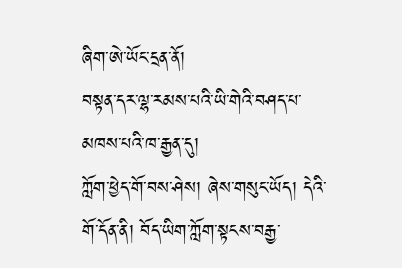ཞིག་ཨེ་ཡོང་དྲན་ནོ།
བསྟན་དར་ལྷ་རམས་པའི་ཡི་གེའི་བཤད་པ་མཁས་པའི་ཁ་རྒྱན་དུ།
ཀློག་ཕྱེད་གོ་བས་ཤེས། ཞེས་གསུང་ཡོད། དེའི་གོ་དོན་ནི། བོད་ཡིག་ཀློག་སྟངས་བརྒྱ་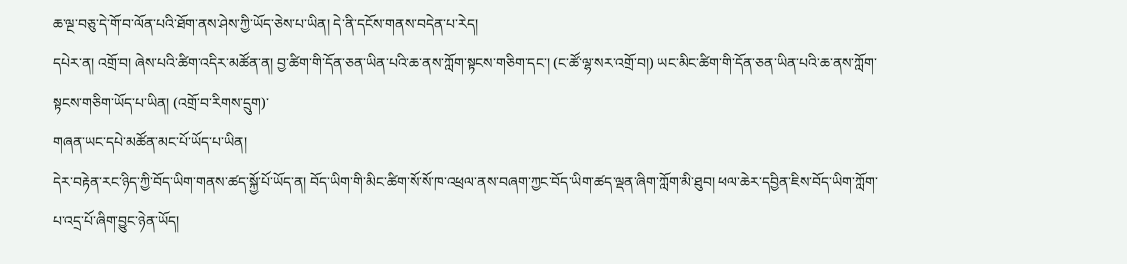ཆ་ལྔ་བཅུ་དེ་གོ་བ་ལོན་པའི་ཐོག་ནས་ཤེས་ཀྱི་ཡོད་ཅེས་པ་ཡིན། དེ་ནི་དངོས་གནས་བདེན་པ་རེད།
དཔེར་ན། འགྲོ་བ། ཞེས་པའི་ཚིག་འདིར་མཚོན་ན། བྱ་ཚིག་གི་དོན་ཅན་ཡིན་པའི་ཆ་ནས་ཀློག་སྟངས་གཅིག་དང་། (ང་ཚོ་ལྷ་སར་འགྲོ་བ།) ཡང་མིང་ཚིག་གི་དོན་ཅན་ཡིན་པའི་ཆ་ནས་ཀློག་སྟངས་གཅིག་ཡོད་པ་ཡིན། (འགྲོ་བ་རིགས་དྲུག)་
གཞན་ཡང་དཔེ་མཚོན་མང་པོ་ཡོད་པ་ཡིན།
དེར་བརྟེན་རང་ཉིད་ཀྱི་བོད་ཡིག་གནས་ཚད་སྐྱོ་པོ་ཡོད་ན། བོད་ཡིག་གི་མིང་ཚིག་སོ་སོ་ཁ་འཕྲལ་ནས་བཞག་ཀྱང་བོད་ཡིག་ཚད་ལྡན་ཞིག་ཀློག་མི་ཐུབ། ཕལ་ཆེར་དབྱིན་ཇིས་བོད་ཡིག་ཀློག་པ་འདྲ་པོ་ཞིག་བྱུང་ཉེན་ཡོད།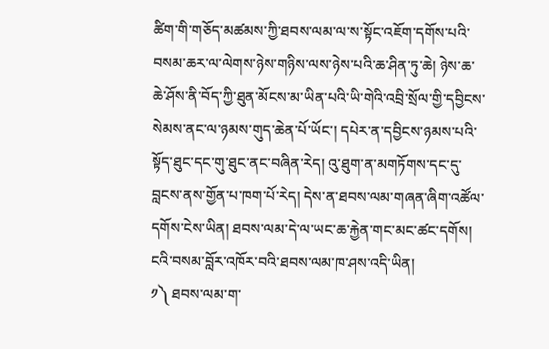ཚིག་གི་གཅོད་མཚམས་ཀྱི་ཐབས་ལམ་ལ་ས་སྟོང་འཇོག་དགོས་པའི་བསམ་ཆར་ལ་ལེགས་ཉེས་གཉིས་ལས་ཉེས་པའི་ཆ་ཤིན་ཏུ་ཆེ། ཉེས་ཆ་ཆེ་ཤོས་ནི་བོད་ཀྱི་ཐུན་མོངས་མ་ཡིན་པའི་ཡི་གེའི་འབྲི་སྲོལ་གྱི་དབྱིངས་སེམས་ནང་ལ་ཉམས་གུད་ཆེན་པོ་ཡོང་། དཔེར་ན་དབྱིངས་ཉམས་པའི་སྟོད་ཐུང་དང་གུ་ཐུང་ནང་བཞིན་རེད། འུ་ཐུག་ན་མགཏོགས་དང་དུ་བླངས་ནས་གྱོན་པ་ཁག་པོ་རེད། དེས་ན་ཐབས་ལམ་གཞན་ཞིག་འཚོལ་དགོས་ངེས་ཡིན། ཐབས་ལམ་དེ་ལ་ཡང་ཆ་རྐྱེན་གང་མང་ཚང་དགོས། ངའི་བསམ་བློར་འཁོར་བའི་ཐབས་ལམ་ཁ་ཤས་འདི་ཡིན།
༡༽ ཐབས་ལམ་ག་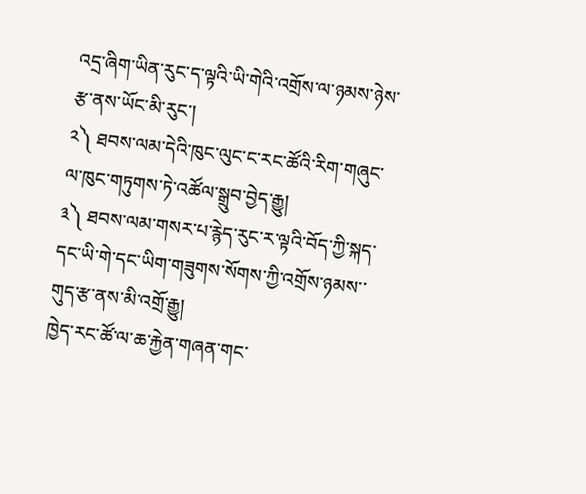འདྲ་ཞིག་ཡིན་རུང་ད་ལྟའི་ཡི་གེའི་འགྲོས་ལ་ཉམས་ཉེས་རྩ་ནས་ཡོང་མི་རུང་།
༢༽ ཐབས་ལམ་དེའི་ཁུང་ལུང་ང་རང་ཚོའི་རིག་གཞུང་ལ་ཁུང་གཏུགས་ཏེ་འཚོལ་སྒྲུབ་བྱེད་རྒྱུ།
༣༽ ཐབས་ལམ་གསར་པ་རྙེད་རུང་ར་ལྟའི་བོད་ཀྱི་སྐད་དང་ཡི་གེ་དང་ཡིག་གཟུགས་སོགས་ཀྱི་འགྲོས་ཉམས་་གུད་རྩ་ནས་མི་འགྲོ་རྒྱུ།
ཁྱེད་རང་ཚོ་ལ་ཆ་རྐྱེན་གཞན་གང་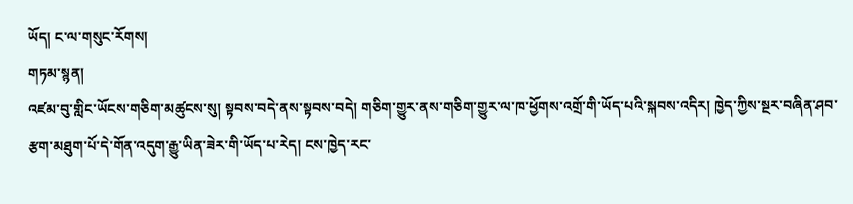ཡོད། ང་ལ་གསུང་རོགས།
གཏམ་སྙན།
འཛམ་བུ་གླིང་ཡོངས་གཅིག་མཚུངས་སུ། སྟབས་བདེ་ནས་སྟབས་བདེ། གཅིག་གྱུར་ནས་གཅིག་གྱུར་ལ་ཁ་ཕྱོགས་འགྲོ་གི་ཡོད་པའི་སྐབས་འདིར། ཁྱེད་ཀྱིས་སྔར་བཞིན་ཤབ་རྩག་མཐུག་པོ་དེ་གོན་འདུག་རྒྱུ་ཡིན་ཟེར་གི་ཡོད་པ་རེད། ངས་ཁྱེད་རང་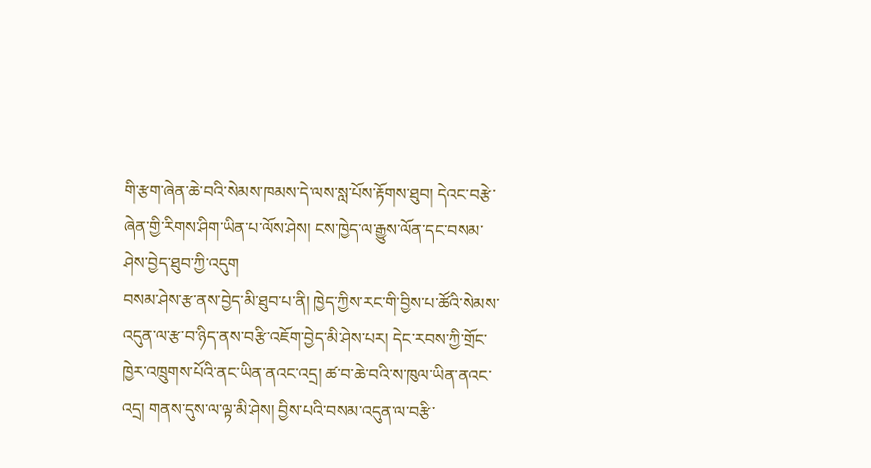གི་རྩག་ཞེན་ཆེ་བའི་སེམས་ཁམས་དེ་ལས་སླ་པོས་རྟོགས་ཐུབ། དེའང་བརྩེ་ཞེན་གྱི་རིགས་ཤིག་ཡིན་པ་ལོས་ཤེས། ངས་ཁྱེད་ལ་རྒྱུས་ལོན་དང་བསམ་ཤེས་བྱེད་ཐུབ་ཀྱི་འདུག
བསམ་ཤེས་རྩ་ནས་བྱེད་མི་ཐུབ་པ་ནི། ཁྱེད་ཀྱིས་རང་གི་བྱིས་པ་ཚོའི་སེམས་འདུན་ལ་རྩ་བ་ཉིད་ནས་བརྩི་འཇོག་བྱེད་མི་ཤེས་པར། དེང་རབས་ཀྱི་གྲོང་ཁྱེར་འཁྲུགས་པོའི་ནང་ཡིན་ནའང་འདྲ། ཚ་བ་ཆེ་བའི་ས་ཁུལ་ཡིན་ནའང་འདྲ། གནས་དུས་ལ་ལྟ་མི་ཤེས། བྱིས་པའི་བསམ་འདུན་ལ་བརྩི་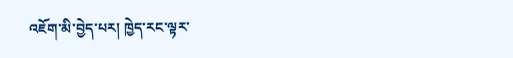འཇོག་མི་བྱེད་པར། ཁྱེད་རང་ལྟར་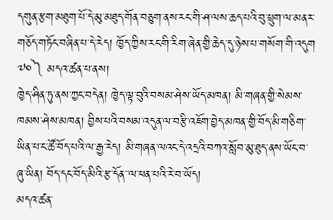དགུན་རྩག་མཐུག་པོ་དེ་མུ་མཐུད་གོན་བཅུག་ནས་རང་གི་ཤ་ལས་ཆད་པའི་བུ་ཕྲུག་ལ་མནར་གཅོད་གཏོང་བཞིན་པ་དེ་རེད། ཁྱོད་ཀྱིས་རང་གི་རིག་ཞེན་གྱི་ཆེད་དུ་ཉེས་པ་གསོག་གི་འདུག
༧༠༽ མདའ་ཚན་པ་ནས།
ཁྱེད་ཤིན་ཏུ་ནས་ཀྱང་བདེན། ཁྱེད་ལྟ་བུའི་བསམ་ཤེས་ཡོད་མཁན། མི་གཞན་གྱི་སེམས་ཁམས་ཤེས་མཁན། བྱིས་པའི་བསམ་འདུན་ལ་བརྩི་འཇོག་བྱེད་མཁན་གྱི་བོད་མི་གཅིག་ཡིན་པ་ང་ཚོ་བོད་པའི་ལ་རྒྱ་རེད། མི་གཞན་ལའང་དེ་འདྲའི་བཀའ་སློབ་མུ་ཐུད་ནས་ཡོང་བ་ཞུ་ཡིན། བོད་དང་བོད་མིའི་རྩ་དོན་་ལ་ཕན་པའི་རེ་བ་ཡོད།
མདའ་ཚན་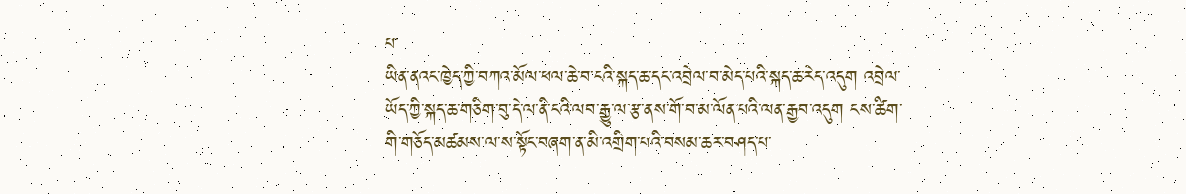པ་
ཡིན་ནའང་ཁྱེད་ཀྱི་བཀའ་མོལ་ཕལ་ཆེ་བ་ངའི་སྐད་ཆ་དང་འབྲེལ་བ་མེད་པའི་སྐད་ཆ་རེད་འདུག འབྲེལ་ཡོད་ཀྱི་སྐད་ཆ་གཅིག་བུ་དེ་ལ་ནི་ངའི་ལབ་རྒྱུ་ལ་རྩ་ནས་གོ་བ་མ་ལོན་པའི་ལན་རྒྱབ་འདུག ངས་ཚིག་གི་གཅོད་མཚམས་ལ་ས་སྟོང་བཞག་ན་མི་འགྲིག་པའི་བསམ་ཆར་བཤད་པ་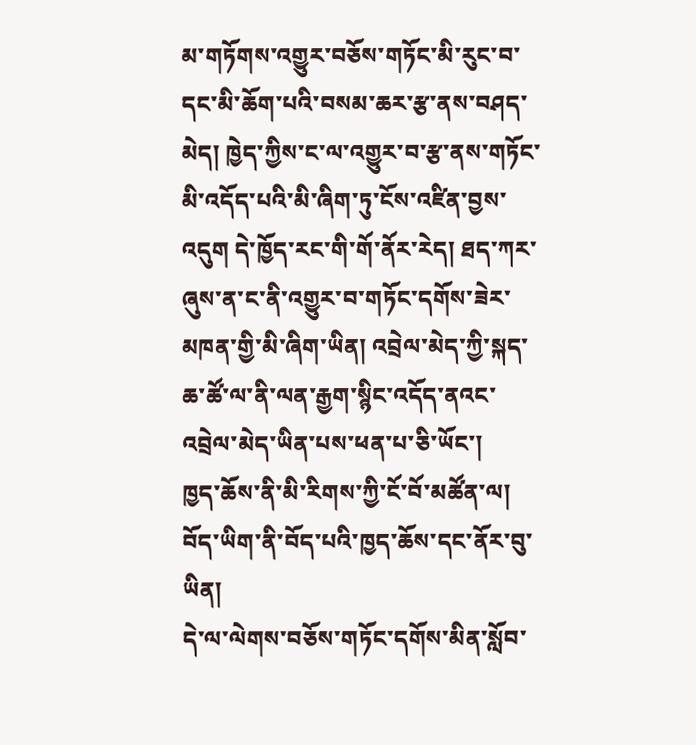མ་གཏོགས་འགྱུར་བཅོས་གཏོང་མི་རུང་བ་དང་མི་ཆོག་པའི་བསམ་ཆར་རྩ་ནས་བཤད་མེད། ཁྱེད་ཀྱིས་ང་ལ་འགྱུར་བ་རྩ་ནས་གཏོང་མི་འདོད་པའི་མི་ཞིག་ཏུ་ངོས་འཛིན་བྱས་འདུག དེ་ཁྱོད་རང་གི་གོ་ནོར་རེད། ཐད་ཀར་ཞུས་ན་ང་ནི་འགྱུར་བ་གཏོང་དགོས་ཟེར་མཁན་གྱི་མི་ཞིག་ཡིན། འབྲེལ་མེད་ཀྱི་སྐད་ཆ་ཚོ་ལ་ནི་ལན་རྒྱག་སྙིང་འདོད་ནའང་འབྲེལ་མེད་ཡིན་པས་ཕན་པ་ཅི་ཡོང་།
ཁྱད་ཆོས་ནི་མི་རིགས་ཀྱི་ངོ་བོ་མཚོན་ལ།
བོད་ཡིག་ནི་བོད་པའི་ཁྱད་ཆོས་དང་ནོར་བུ་ཡིན།
དེ་ལ་ལེགས་བཅོས་གཏོང་དགོས་མིན་སློབ་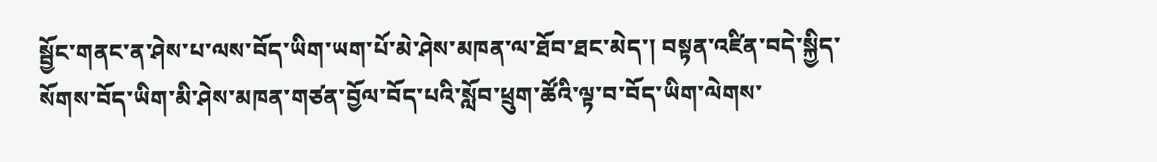སྦྱོང་གནང་ན་ཤེས་པ་ལས་བོད་ཡིག་ཡག་པོ་མེ་ཤེས་མཁན་ལ་ཐོབ་ཐང་མེད་། བསྟན་འཛིན་བདེ་སྐྱིད་སོགས་བོད་ཡིག་མི་ཤེས་མཁན་གཙན་བྱོལ་བོད་པའི་སློབ་ཕྲུག་ཚོའི་ལྟ་བ་བོད་ཡིག་ལེགས་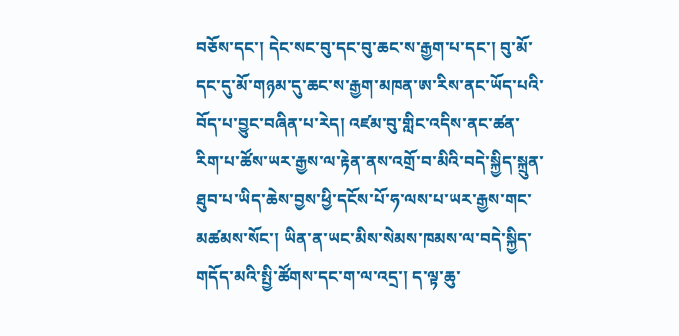བཅོས་དང་། དེང་སང་བུ་དང་བུ་ཆང་ས་རྒྱག་པ་དང་། བུ་མོ་དང་དུ་མོ་གཉམ་དུ་ཆང་ས་རྒྱག་མཁན་ཨ་རིས་ནང་ཡོད་པའི་བོད་པ་བྱུང་བཞིན་པ་རེད། འཛམ་བུ་གླིང་འདིས་ནང་ཚན་རིག་པ་ཚོས་ཡར་རྒྱས་ལ་རྟེན་ནས་འགྲོ་བ་མིའི་བདེ་སྐྱིད་སྐྲུན་ཐུབ་པ་ཡིད་ཆེས་བྱས་ཕྱི་དངོས་པོ་ཧ་ལས་པ་ཡར་རྒྱས་གང་མཚམས་སོང་། ཡིན་ན་ཡང་མིས་སེམས་ཁམས་ལ་བདེ་སྐྱིད་གདོད་མའི་སྤྱི་ཚོགས་དང་ག་ལ་འདྲ་། ད་ལྟ་ཆུ་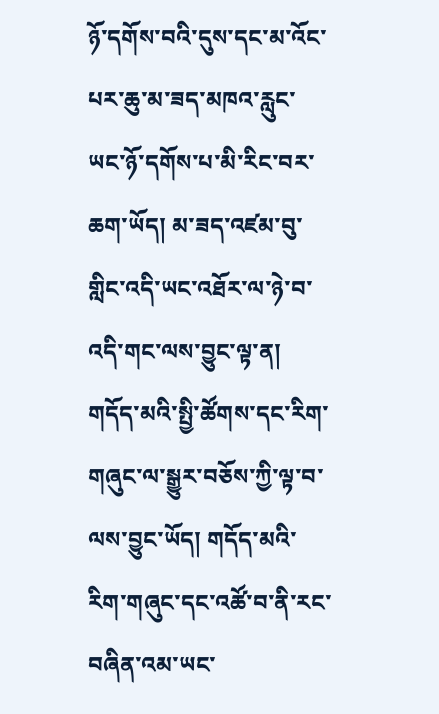ཉོ་དགོས་བའི་དུས་དང་མ་འོང་པར་ཆུ་མ་ཟད་མཁའ་རླུང་ཡང་ཉོ་དགོས་པ་མི་རིང་བར་ཆག་ཡོད། མ་ཟད་འཛམ་བུ་གླིང་འདི་ཡང་འཐོར་ལ་ཉེ་བ་འདི་གང་ལས་བྱུང་ལྟ་ན། གདོད་མའི་སྤྱི་ཚོགས་དང་རིག་གཞུང་ལ་སྒྱུར་བཅོས་ཀྱི་ལྟ་བ་ལས་བྱུང་ཡོད། གདོད་མའི་རིག་གཞུང་དང་འཚོ་བ་ནི་རང་བཞིན་འམ་ཡང་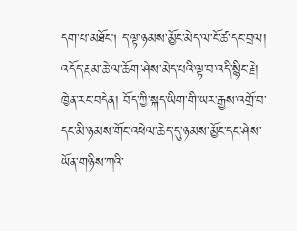དག་པ་མཐོང། ད་ལྟ་ཉམས་མྱོང་མེད་ལ་ངོ་ཚ་དང་བྲལ། འདོད་རྔམ་ཆེ་ལ་ཆོག་ཤེས་མེད་པའི་ལྟ་བ་འདི་སྙིང་རྗེ།
ཁྱེན་རང་བདེན། བོད་ཀྱི་སྐད་ཡིག་གི་ཡར་རྒྱས་འགྲོ་བ་དང་མི་ཉམས་གོང་འཕེལ་ཆེད་དུ་ཉམས་མྱོང་དང་ཤེས་ཡོན་གཉིས་ཀའི་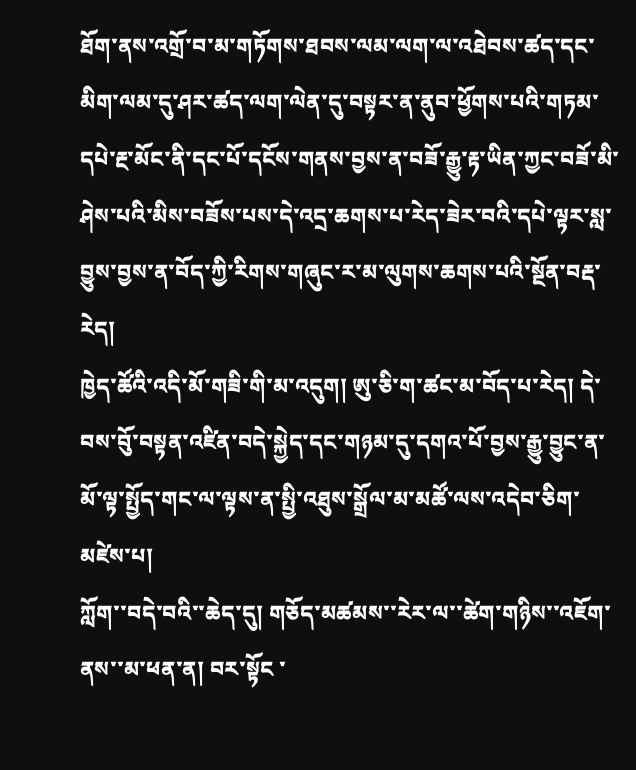ཐོག་ནས་འགྲོ་བ་མ་གཏོགས་ཐབས་ལམ་ལག་ལ་འཐེབས་ཚད་དང་མིག་ལམ་དུ་ཤར་ཚད་ལག་ལེན་དུ་བསྟར་ན་ནུབ་ཕྱོགས་པའི་གཏམ་དཔེ་རྔ་མོང་ནི་དང་པོ་དངོས་གནས་བྱས་ན་བཟོ་རྒྱུ་རྟ་ཡིན་ཀྱང་བཟོ་མི་ཤེས་པའི་མིས་བཟོས་པས་དེ་འདྲ་ཆགས་པ་རེད་ཟེར་བའི་དཔེ་ལྟར་སླ་བྱུས་བྱས་ན་བོད་ཀྱི་རིགས་གཞུང་ར་མ་ལུགས་ཆགས་པའི་སྔོན་བརྡ་རེད།
ཁྱེད་ཚོའི་འདི་མོ་གཟི་གི་མ་འདུག། ཨུ་ཅི་ག་ཚང་མ་བོད་པ་རེད། དེ་བས་བོུ་བསྟན་འཛིན་བདེ་སྐྱེད་དང་གཉམ་དུ་དགའ་པོ་བྱས་རྒྱུ་བྱུང་ན་མོ་ལྟ་སྤྱོད་གང་ལ་ལྟས་ན་སྤྱི་འཐུས་སྒྲོལ་མ་མཚོ་ལས་འདེབ་ཅིག་མཛེས་པ།
ཀློག་་བདེ་བའི་་ཆེད་དུ། གཅོད་མཚམས་་རེར་ལ་་ཚེག་གཉིས་་འཇོག་ནས་་མ་ཕན་ན། བར་སྟོང ་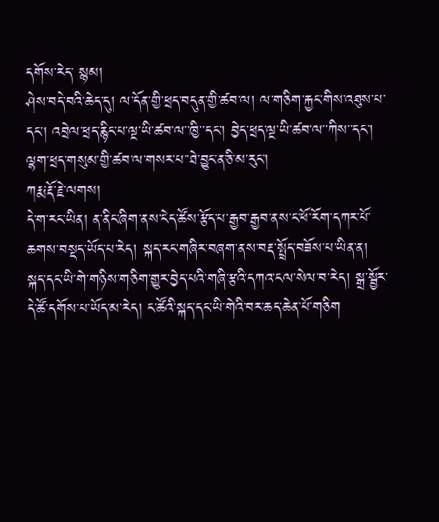དགོས་རེད་ སྙམ།
ཤེས་བདེ་བའི་ཆེད་དུ། ལ་དོན་གྱི་ཕྲད་བདུན་གྱི་ཚབ་ལ། ལ་གཅིག་རྐྱང་གིས་འཐུས་པ་དང་། འབྲེལ་ཕྲད་རྙིང་པ་ལྔ་ཡི་ཚབ་ལ་་ཁྱི་་དང་། བྱེད་ཕྲད་ལྔ་ཡི་ཚབ་ལ་་ཀིས་་དང་། ལྷག་ཕྲད་གསུམ་གྱི་ཚབ་ལ་གསར་པ་་ཐེ་བྱུང་ན་ཅི་མ་རུང་།
ཀརྨ་རྡོ་རྗེ་ལགས།
དེ་ག་རང་ཡིན། ན་ནིང་ཞིག་ནས་ངེད་ཚོས་རྩོད་པ་རྒྱབ་རྒྱབ་ནས་ང་ཕོ་རོག་དཀར་པོ་ཆགས་བསྡད་ཡོད་པ་རེད། སྐད་རང་གཞིར་བཞག་ནས་བརྡ་སྤྲོད་བཟོས་པ་ཡིན་ན། སྐད་དང་ཡི་གེ་གཉིས་གཅིག་གྱུར་བྱེད་པའི་གཞི་རྩའི་དཀའ་ངལ་སེལ་བ་རེད། སྒྲ་སྦྱོར་དེ་ཚོ་དགོས་པ་ཡོད་མ་རེད། ང་ཚོའི་སྐད་དང་ཡི་གེའི་བར་ཆད་ཆེན་པོ་གཅིག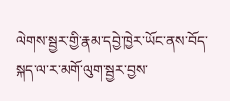ལེགས་སྦྱར་གྱི་རྣམ་དབྱེ་ཁྱེར་ཡོང་ནས་བོད་སྐད་ལ་ར་མགོ་ལུག་སྦྱར་བྱས་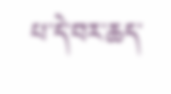པ་དེ་བར་ཆད་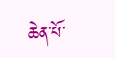ཆེན་པོ་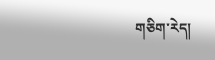གཅིག་རེད།